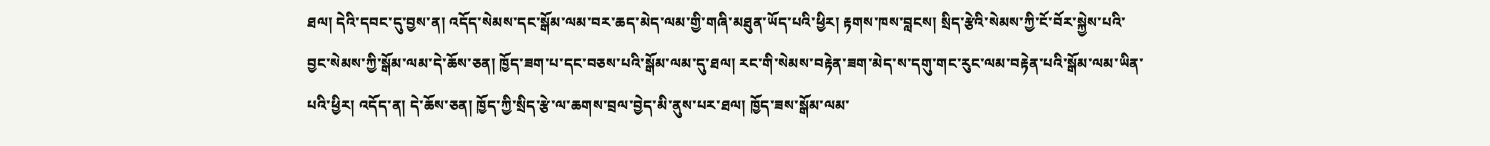ཐལ། དེའི་དབང་དུ་བྱས་ན། འདོད་སེམས་དང་སྒོམ་ལམ་བར་ཆད་མེད་ལམ་གྱི་གཞི་མཐུན་ཡོད་པའི་ཕྱིར། རྟགས་ཁས་བླངས། སྲིད་རྩེའི་སེམས་ཀྱི་ངོ་བོར་སྐྱེས་པའི་བྱང་སེམས་ཀྱི་སྒོམ་ལམ་དེ་ཆོས་ཅན། ཁྱོད་ཟག་པ་དང་བཅས་པའི་སྒོམ་ལམ་དུ་ཐལ། རང་གི་སེམས་བརྟེན་ཟག་མེད་ས་དགུ་གང་རུང་ལམ་བརྟེན་པའི་སྒོམ་ལམ་ཡིན་པའི་ཕྱིར། འདོད་ན། དེ་ཆོས་ཅན། ཁྱོད་ཀྱི་སྲིད་རྩེ་ལ་ཆགས་བྲལ་བྱེད་མི་ནུས་པར་ཐལ། ཁྱོད་ཟས་སྒོམ་ལམ་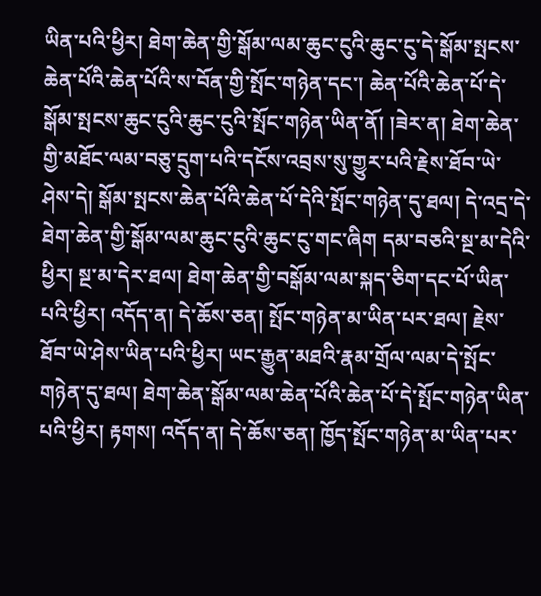ཡིན་པའི་ཕྱིར། ཐེག་ཆེན་གྱི་སྒོམ་ལམ་ཆུང་ངུའི་ཆུང་ངུ་དེ་སྒོམ་སྤངས་ཆེན་པོའི་ཆེན་པོའི་ས་བོན་གྱི་སྤོང་གཉེན་དང་། ཆེན་པོའི་ཆེན་པོ་དེ་སྒོམ་སྤངས་ཆུང་ངུའི་ཆུང་ངུའི་སྤོང་གཉེན་ཡིན་ནོ། །ཟེར་ན། ཐེག་ཆེན་གྱི་མཐོང་ལམ་བཅུ་དྲུག་པའི་དངོས་འབྲས་སུ་གྱུར་པའི་རྗེས་ཐོབ་ཡེ་ཤེས་དེ། སྒོམ་སྤངས་ཆེན་པོའི་ཆེན་པོ་དེའི་སྤོང་གཉེན་དུ་ཐལ། དེ་འདྲ་དེ་ཐེག་ཆེན་གྱི་སྒོམ་ལམ་ཆུང་ངུའི་ཆུང་ངུ་གང་ཞིག དམ་བཅའི་སྔ་མ་དེའི་ཕྱིར། སྔ་མ་དེར་ཐལ། ཐེག་ཆེན་གྱི་བསྒོམ་ལམ་སྐད་ཅིག་དང་པོ་ཡིན་པའི་ཕྱིར། འདོད་ན། དེ་ཆོས་ཅན། སྤོང་གཉེན་མ་ཡིན་པར་ཐལ། རྗེས་ཐོབ་ཡེ་ཤེས་ཡིན་པའི་ཕྱིར། ཡང་རྒྱུན་མཐའི་རྣམ་གྲོལ་ལམ་དེ་སྤོང་གཉེན་དུ་ཐལ། ཐེག་ཆེན་སྒོམ་ལམ་ཆེན་པོའི་ཆེན་པོ་དེ་སྤོང་གཉེན་ཡིན་པའི་ཕྱིར། རྟགས། འདོད་ན། དེ་ཆོས་ཅན། ཁྱོད་སྤོང་གཉེན་མ་ཡིན་པར་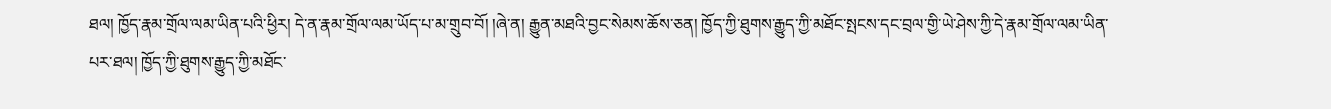ཐལ། ཁྱོད་རྣམ་གྲོལ་ལམ་ཡིན་པའི་ཕྱིར། དེ་ན་རྣམ་གྲོལ་ལམ་ཡོད་པ་མ་གྲུབ་བོ། །ཞེ་ན། རྒྱུན་མཐའི་བྱང་སེམས་ཆོས་ཅན། ཁྱོད་ཀྱི་ཐུགས་རྒྱུད་ཀྱི་མཐོང་སྤངས་དང་བྲལ་གྱི་ཡེ་ཤེས་ཀྱི་དེ་རྣམ་གྲོལ་ལམ་ཡིན་པར་ཐལ། ཁྱོད་ཀྱི་ཐུགས་རྒྱུད་ཀྱི་མཐོང་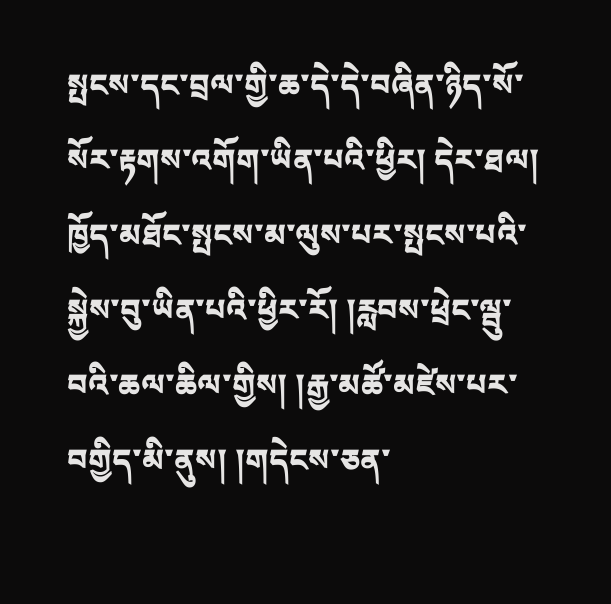སྤངས་དང་བྲལ་གྱི་ཆ་དེ་དེ་བཞིན་ཉིད་སོ་སོར་རྟགས་འགོག་ཡིན་པའི་ཕྱིར། དེར་ཐལ། ཁྱོད་མཐོང་སྤངས་མ་ལུས་པར་སྤངས་པའི་སྐྱེས་བུ་ཡིན་པའི་ཕྱིར་རོ། །རླབས་ཕྲེང་ལྦུ་བའི་ཆལ་ཆིལ་གྱིས། །རྒྱ་མཚོ་མཛེས་པར་བགྱིད་མི་ནུས། །གདེངས་ཅན་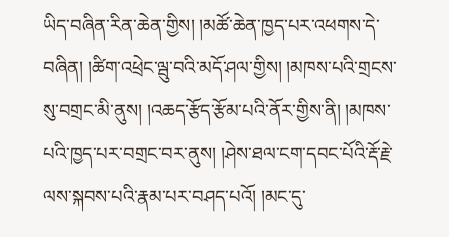ཡིད་བཞིན་རིན་ཆེན་གྱིས། །མཚོ་ཆེན་ཁྱད་པར་འཕགས་དེ་བཞིན། །ཚིག་འཕྲེང་ལྦུ་བའི་མདོ་ཤལ་གྱིས། །མཁས་པའི་གྲངས་སུ་བགྲང་མི་ནུས། །འཆད་རྩོད་རྩོམ་པའི་ནོར་གྱིས་ནི། །མཁས་པའི་ཁྱད་པར་བགྲང་བར་ནུས། །ཤེས་ཐལ་ངག་དབང་པོའི་རྡོ་རྗེ་ལས་སྐབས་པའི་རྣམ་པར་བཤད་པའོ། །མང་དུ་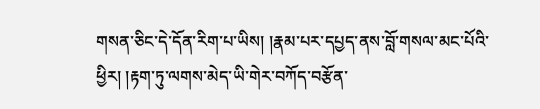གསན་ཅིང་དེ་དོན་རིག་པ་ཡིས། །རྣམ་པར་དཔྱད་ནས་བློ་གསལ་མང་པོའི་ཕྱིར། །རྟག་ཏུ་ལགས་མེད་ཡི་གེར་བཀོད་བརྩོན་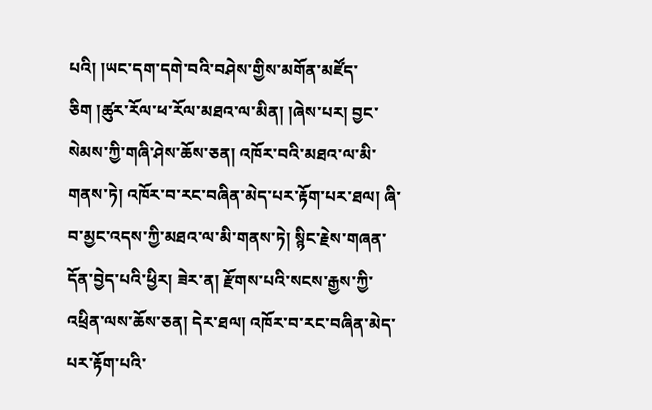པའི། །ཡང་དག་དགེ་བའི་བཤེས་གྱིས་མགོན་མཛོད་ཅིག །ཚུར་རོལ་ཕ་རོལ་མཐའ་ལ་མིན། །ཞེས་པར། བྱང་སེམས་ཀྱི་གཞི་ཤེས་ཆོས་ཅན། འཁོར་བའི་མཐའ་ལ་མི་གནས་ཏེ། འཁོར་བ་རང་བཞིན་མེད་པར་རྟོག་པར་ཐལ། ཞི་བ་མྱང་འདས་ཀྱི་མཐའ་ལ་མི་གནས་ཏེ། སྙིང་རྗེས་གཞན་དོན་བྱེད་པའི་ཕྱིར། ཟེར་ན། རྫོགས་པའི་སངས་རྒྱས་ཀྱི་འཕྲིན་ལས་ཆོས་ཅན། དེར་ཐལ། འཁོར་བ་རང་བཞིན་མེད་པར་རྟོག་པའི་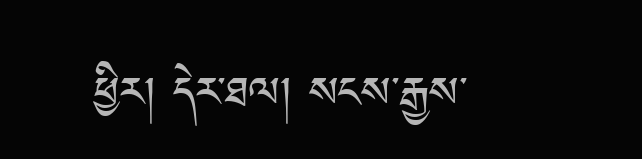ཕྱིར། དེར་ཐལ། སངས་རྒྱས་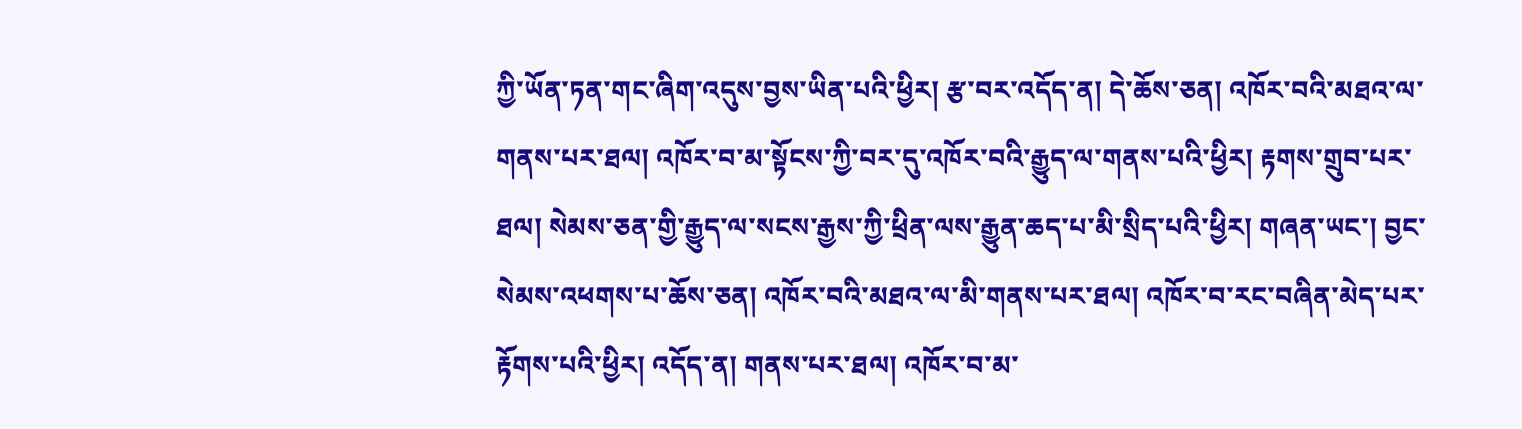ཀྱི་ཡོན་ཏན་གང་ཞིག་འདུས་བྱས་ཡིན་པའི་ཕྱིར། རྩ་བར་འདོད་ན། དེ་ཆོས་ཅན། འཁོར་བའི་མཐའ་ལ་གནས་པར་ཐལ། འཁོར་བ་མ་སྟོངས་ཀྱི་བར་དུ་འཁོར་བའི་རྒྱུད་ལ་གནས་པའི་ཕྱིར། རྟགས་གྲུབ་པར་ཐལ། སེམས་ཅན་གྱི་རྒྱུད་ལ་སངས་རྒྱས་ཀྱི་ཕྲིན་ལས་རྒྱུན་ཆད་པ་མི་སྲིད་པའི་ཕྱིར། གཞན་ཡང་། བྱང་སེམས་འཕགས་པ་ཆོས་ཅན། འཁོར་བའི་མཐའ་ལ་མི་གནས་པར་ཐལ། འཁོར་བ་རང་བཞིན་མེད་པར་རྟོགས་པའི་ཕྱིར། འདོད་ན། གནས་པར་ཐལ། འཁོར་བ་མ་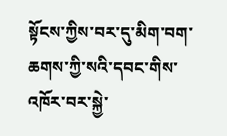སྟོངས་ཀྱིས་བར་དུ་མིག་བག་ཆགས་ཀྱི་སའི་དབང་གིས་འཁོར་བར་སྐྱེ་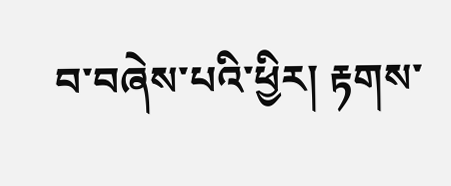བ་བཞེས་པའི་ཕྱིར། རྟགས་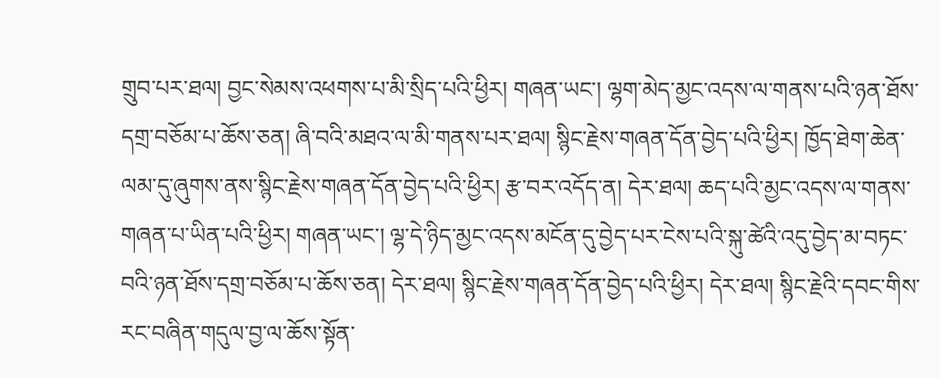གྲུབ་པར་ཐལ། བྱང་སེམས་འཕགས་པ་མི་སྲིད་པའི་ཕྱིར། གཞན་ཡང་། ལྷག་མེད་མྱང་འདས་ལ་གནས་པའི་ཉན་ཐོས་དགྲ་བཅོམ་པ་ཆོས་ཅན། ཞི་བའི་མཐའ་ལ་མི་གནས་པར་ཐལ། སྙིང་རྗེས་གཞན་དོན་བྱེད་པའི་ཕྱིར། ཁྱོད་ཐེག་ཆེན་ལམ་དུ་ཞུགས་ནས་སྙིང་རྗེས་གཞན་དོན་བྱེད་པའི་ཕྱིར། རྩ་བར་འདོད་ན། དེར་ཐལ། ཆད་པའི་མྱང་འདས་ལ་གནས་གཞན་པ་ཡིན་པའི་ཕྱིར། གཞན་ཡང་། ལྷ་དེ་ཉིད་མྱང་འདས་མངོན་དུ་བྱེད་པར་ངེས་པའི་སྐུ་ཚེའི་འདུ་བྱེད་མ་བཏང་བའི་ཉན་ཐོས་དགྲ་བཅོམ་པ་ཆོས་ཅན། དེར་ཐལ། སྙིང་རྗེས་གཞན་དོན་བྱེད་པའི་ཕྱིར། དེར་ཐལ། སྙིང་རྗེའི་དབང་གིས་རང་བཞིན་གདུལ་བྱ་ལ་ཆོས་སྟོན་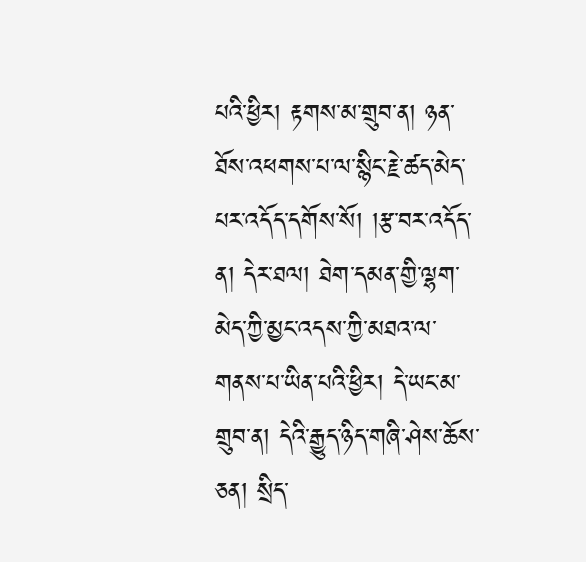པའི་ཕྱིར། རྟགས་མ་གྲུབ་ན། ཉན་ཐོས་འཕགས་པ་ལ་སྙིང་རྗེ་ཚད་མེད་པར་འདོད་དགོས་སོ། །རྩ་བར་འདོད་ན། དེར་ཐལ། ཐེག་དམན་གྱི་ལྷག་མེད་ཀྱི་མྱང་འདས་ཀྱི་མཐའ་ལ་གནས་པ་ཡིན་པའི་ཕྱིར། དེ་ཡང་མ་གྲུབ་ན། དེའི་རྒྱུད་ཉིད་གཞི་ཤེས་ཆོས་ཅན། སྲིད་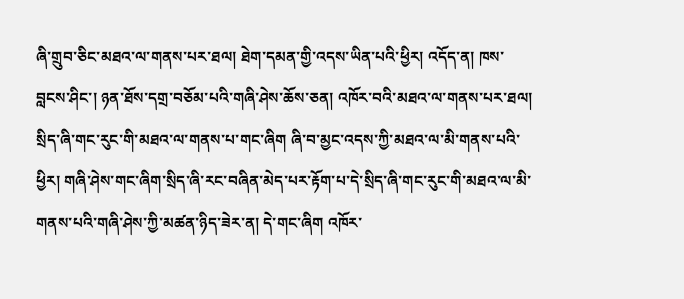ཞི་གྲུབ་ཅིང་མཐའ་ལ་གནས་པར་ཐལ། ཐེག་དམན་གྱི་འདས་ཡིན་པའི་ཕྱིར། འདོད་ན། ཁས་བླངས་ཤིང་། ཉན་ཐོས་དགྲ་བཅོམ་པའི་གཞི་ཤེས་ཆོས་ཅན། འཁོར་བའི་མཐའ་ལ་གནས་པར་ཐལ། སྲིད་ཞི་གང་རུང་གི་མཐའ་ལ་གནས་པ་གང་ཞིག ཞི་བ་མྱང་འདས་ཀྱི་མཐའ་ལ་མི་གནས་པའི་ཕྱིར། གཞི་ཤེས་གང་ཞིག་སྲིད་ཞི་རང་བཞིན་མེད་པར་རྟོག་པ་དེ་སྲིད་ཞི་གང་རུང་གི་མཐའ་ལ་མི་གནས་པའི་གཞི་ཤེས་ཀྱི་མཚན་ཉིད་ཟེར་ན། དེ་གང་ཞིག འཁོར་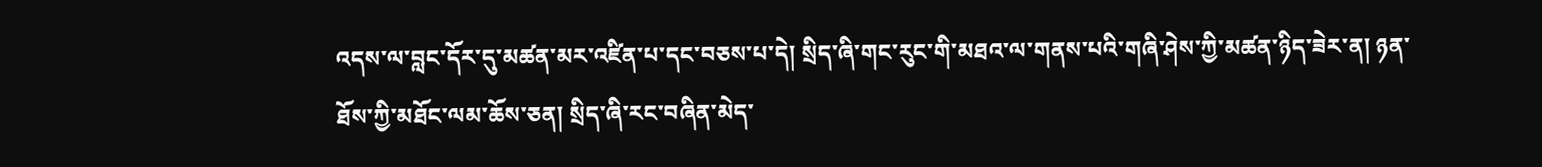འདས་ལ་བླང་དོར་དུ་མཚན་མར་འཛིན་པ་དང་བཅས་པ་དེ། སྲིད་ཞི་གང་རུང་གི་མཐའ་ལ་གནས་པའི་གཞི་ཤེས་ཀྱི་མཚན་ཉིད་ཟེར་ན། ཉན་ཐོས་ཀྱི་མཐོང་ལམ་ཆོས་ཅན། སྲིད་ཞི་རང་བཞིན་མེད་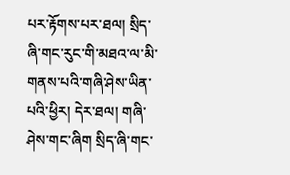པར་རྟོགས་པར་ཐལ། སྲིད་ཞི་གང་རུང་གི་མཐའ་ལ་མི་གནས་པའི་གཞི་ཤེས་ཡིན་པའི་ཕྱིར། དེར་ཐལ། གཞི་ཤེས་གང་ཞིག སྲིད་ཞི་གང་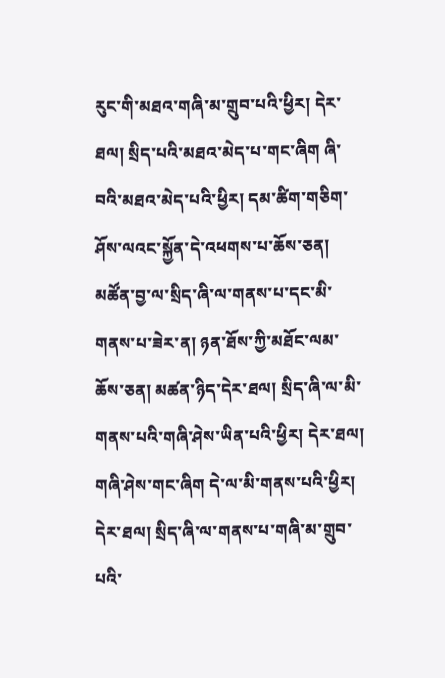རུང་གི་མཐའ་གཞི་མ་གྲུབ་པའི་ཕྱིར། དེར་ཐལ། སྲིད་པའི་མཐའ་མེད་པ་གང་ཞིག ཞི་བའི་མཐའ་མེད་པའི་ཕྱིར། དམ་ཚིག་གཅིག་ཤོས་ལའང་སྐྱོན་དེ་འཕགས་པ་ཆོས་ཅན། མཚོན་བྱ་ལ་སྲིད་ཞི་ལ་གནས་པ་དང་མི་གནས་པ་ཟེར་ན། ཉན་ཐོས་ཀྱི་མཐོང་ལམ་ཆོས་ཅན། མཚན་ཉིད་དེར་ཐལ། སྲིད་ཞི་ལ་མི་གནས་པའི་གཞི་ཤེས་ཡིན་པའི་ཕྱིར། དེར་ཐལ། གཞི་ཤེས་གང་ཞིག དེ་ལ་མི་གནས་པའི་ཕྱིར། དེར་ཐལ། སྲིད་ཞི་ལ་གནས་པ་གཞི་མ་གྲུབ་པའི་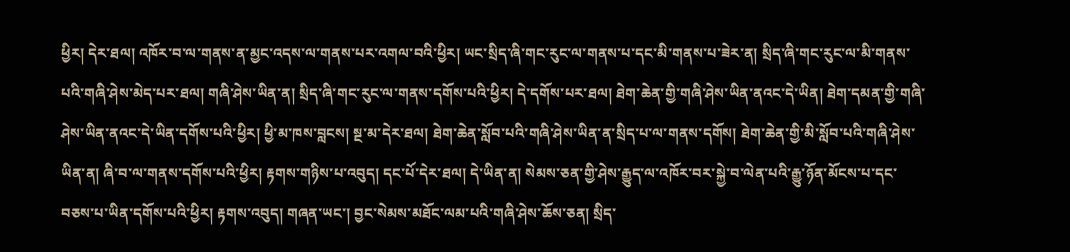ཕྱིར། དེར་ཐལ། འཁོར་བ་ལ་གནས་ན་མྱང་འདས་ལ་གནས་པར་འགལ་བའི་ཕྱིར། ཡང་སྲིད་ཞི་གང་རུང་ལ་གནས་པ་དང་མི་གནས་པ་ཟེར་ན། སྲིད་ཞི་གང་རུང་ལ་མི་གནས་པའི་གཞི་ཤེས་མེད་པར་ཐལ། གཞི་ཤེས་ཡིན་ན། སྲིད་ཞི་གང་རུང་ལ་གནས་དགོས་པའི་ཕྱིར། དེ་དགོས་པར་ཐལ། ཐེག་ཆེན་གྱི་གཞི་ཤེས་ཡིན་ནའང་དེ་ཡིན། ཐེག་དམན་གྱི་གཞི་ཤེས་ཡིན་ནའང་དེ་ཡིན་དགོས་པའི་ཕྱིར། ཕྱི་མ་ཁས་བླངས། སྔ་མ་དེར་ཐལ། ཐེག་ཆེན་སློབ་པའི་གཞི་ཤེས་ཡིན་ན་སྲིད་པ་ལ་གནས་དགོས། ཐེག་ཆེན་གྱི་མི་སློབ་པའི་གཞི་ཤེས་ཡིན་ན། ཞི་བ་ལ་གནས་དགོས་པའི་ཕྱིར། རྟགས་གཉིས་པ་འབུད། དང་པོ་དེར་ཐལ། དེ་ཡིན་ན། སེམས་ཅན་གྱི་ཤེས་རྒྱུད་ལ་འཁོར་བར་སྐྱེ་བ་ལེན་པའི་རྒྱུ་ཉོན་མོངས་པ་དང་བཅས་པ་ཡིན་དགོས་པའི་ཕྱིར། རྟགས་འབུད། གཞན་ཡང་། བྱང་སེམས་མཐོང་ལམ་པའི་གཞི་ཤེས་ཆོས་ཅན། སྲིད་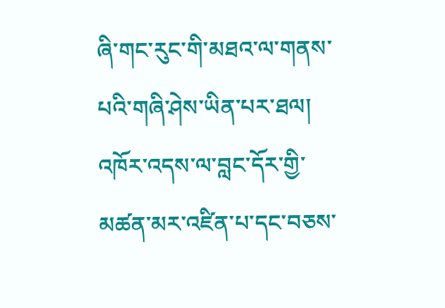ཞི་གང་རུང་གི་མཐའ་ལ་གནས་པའི་གཞི་ཤེས་ཡིན་པར་ཐལ། འཁོར་འདས་ལ་བླང་དོར་གྱི་མཚན་མར་འཛིན་པ་དང་བཅས་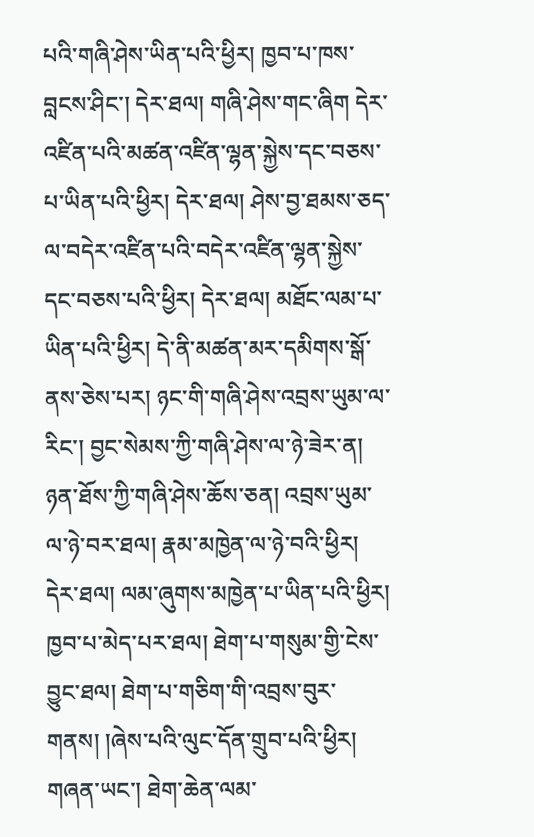པའི་གཞི་ཤེས་ཡིན་པའི་ཕྱིར། ཁྱབ་པ་ཁས་བླངས་ཤིང་། དེར་ཐལ། གཞི་ཤེས་གང་ཞིག དེར་འཛིན་པའི་མཚན་འཛིན་ལྷན་སྐྱེས་དང་བཅས་པ་ཡིན་པའི་ཕྱིར། དེར་ཐལ། ཤེས་བྱ་ཐམས་ཅད་ལ་བདེར་འཛིན་པའི་བདེར་འཛིན་ལྷན་སྐྱེས་དང་བཅས་པའི་ཕྱིར། དེར་ཐལ། མཐོང་ལམ་པ་ཡིན་པའི་ཕྱིར། དེ་ནི་མཚན་མར་དམིགས་སྒོ་ནས་ཅེས་པར། ཉང་གི་གཞི་ཤེས་འབྲས་ཡུམ་ལ་རིང་། བྱང་སེམས་ཀྱི་གཞི་ཤེས་ལ་ཉེ་ཟེར་ན། ཉན་ཐོས་ཀྱི་གཞི་ཤེས་ཆོས་ཅན། འབྲས་ཡུམ་ལ་ཉེ་བར་ཐལ། རྣམ་མཁྱེན་ལ་ཉེ་བའི་ཕྱིར། དེར་ཐལ། ལམ་ཞུགས་མཁྱེན་པ་ཡིན་པའི་ཕྱིར། ཁྱབ་པ་མེད་པར་ཐལ། ཐེག་པ་གསུམ་གྱི་ངེས་བྱུང་ཐལ། ཐེག་པ་གཅིག་གི་འབྲས་བུར་གནས། །ཞེས་པའི་ལུང་དོན་གྲུབ་པའི་ཕྱིར། གཞན་ཡང་། ཐེག་ཆེན་ལམ་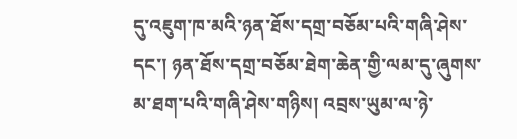དུ་འཇུག་ཁ་མའི་ཉན་ཐོས་དགྲ་བཅོམ་པའི་གཞི་ཤེས་དང་། ཉན་ཐོས་དགྲ་བཅོམ་ཐེག་ཆེན་གྱི་ལམ་དུ་ཞུགས་མ་ཐག་པའི་གཞི་ཤེས་གཉིས། འབྲས་ཡུམ་ལ་ཉེ་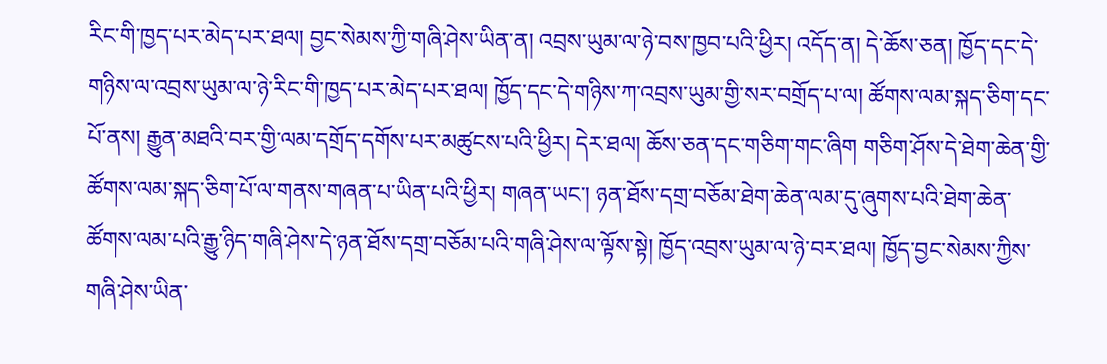རིང་གི་ཁྱད་པར་མེད་པར་ཐལ། བྱང་སེམས་ཀྱི་གཞི་ཤེས་ཡིན་ན། འབྲས་ཡུམ་ལ་ཉེ་བས་ཁྱབ་པའི་ཕྱིར། འདོད་ན། དེ་ཆོས་ཅན། ཁྱོད་དང་དེ་གཉིས་ལ་འབྲས་ཡུམ་ལ་ཉེ་རིང་གི་ཁྱད་པར་མེད་པར་ཐལ། ཁྱོད་དང་དེ་གཉིས་ཀ་འབྲས་ཡུམ་གྱི་སར་བགྲོད་པ་ལ། ཚོགས་ལམ་སྐད་ཅིག་དང་པོ་ནས། རྒྱུན་མཐའི་བར་གྱི་ལམ་དགྲོད་དགོས་པར་མཚུངས་པའི་ཕྱིར། དེར་ཐལ། ཆོས་ཅན་དང་གཅིག་གང་ཞིག གཅིག་ཤོས་དེ་ཐེག་ཆེན་གྱི་ཚོགས་ལམ་སྐད་ཅིག་པོ་ལ་གནས་གཞན་པ་ཡིན་པའི་ཕྱིར། གཞན་ཡང་། ཉན་ཐོས་དགྲ་བཅོམ་ཐེག་ཆེན་ལམ་དུ་ཞུགས་པའི་ཐེག་ཆེན་ཚོགས་ལམ་པའི་རྒྱུ་ཉིད་གཞི་ཤེས་དེ་ཉན་ཐོས་དགྲ་བཅོམ་པའི་གཞི་ཤེས་ལ་ལྟོས་སྟེ། ཁྱོད་འབྲས་ཡུམ་ལ་ཉེ་བར་ཐལ། ཁྱོད་བྱང་སེམས་ཀྱིས་གཞི་ཤེས་ཡིན་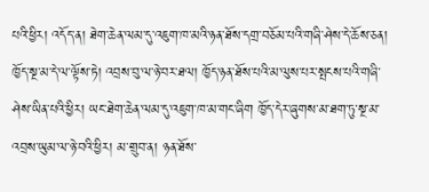པའི་ཕྱིར། འདོད་ན། ཐེག་ཆེན་ལམ་དུ་འཇུག་ཁ་མའི་ཉན་ཐོས་དགྲ་བཅོམ་པའི་གཞི་ཤེས་དེ་ཆོས་ཅན། ཁྱོད་སྔ་མ་དེ་ལ་ལྟོས་ཏེ། འབྲས་བུ་ལ་ཉེ་བར་ཐལ། ཁྱོད་ཉན་ཐོས་པའི་མ་ལུས་པར་སྤངས་པའི་གཞི་ཤེས་ཡིན་པའི་ཕྱིར། ཡང་ཐེག་ཆེན་ལམ་དུ་འཇུག་ཁ་མ་གང་ཞིག ཁྱོད་དེར་ཞུགས་མ་ཐག་ཏུ་སྔ་མ་འབྲས་ཡུམ་ལ་ཉེ་བའི་ཕྱིར། མ་གྲུབ་ན། ཉན་ཐོས་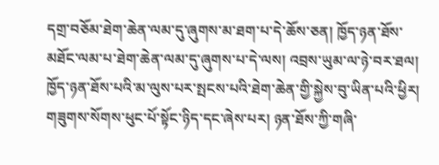དགྲ་བཅོམ་ཐེག་ཆེན་ལམ་དུ་ཞུགས་མ་ཐག་པ་དེ་ཆོས་ཅན། ཁྱོད་ཉན་ཐོས་མཐོང་ལམ་པ་ཐེག་ཆེན་ལམ་དུ་ཞུགས་པ་དེ་ལས། འབྲས་ཡུམ་ལ་ཉེ་བར་ཐལ། ཁྱོད་ཉན་ཐོས་པའི་མ་ལུས་པར་སྤངས་པའི་ཐེག་ཆེན་གྱི་སྐྱེས་བུ་ཡིན་པའི་ཕྱིར། གཟུགས་སོགས་ཕུང་པོ་སྟོང་ཉིད་དང་ཞེས་པར། ཉན་ཐོས་ཀྱི་གཞི་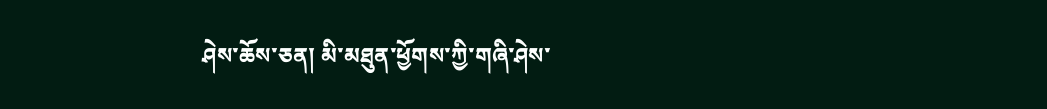ཤེས་ཆོས་ཅན། མི་མཐུན་ཕྱོགས་ཀྱི་གཞི་ཤེས་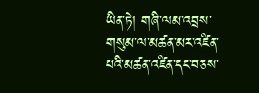ཡིན་ཏེ། གཞི་ལམ་འབྲས་གསུམ་ལ་མཚན་མར་འཛིན་པའི་མཚན་འཛིན་དང་བཅས་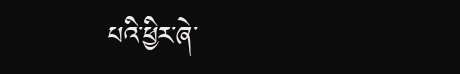པའི་ཕྱིར་ཞེ་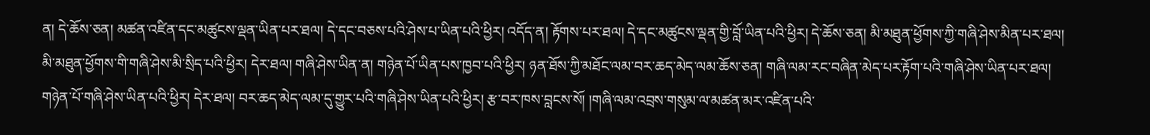ན། དེ་ཆོས་ཅན། མཚན་འཛིན་དང་མཚུངས་ལྡན་ཡིན་པར་ཐལ། དེ་དང་བཅས་པའི་ཤེས་པ་ཡིན་པའི་ཕྱིར། འདོད་ན། རྟོགས་པར་ཐལ། དེ་དང་མཚུངས་ལྡན་གྱི་བློ་ཡིན་པའི་ཕྱིར། དེ་ཆོས་ཅན། མི་མཐུན་ཕྱོགས་ཀྱི་གཞི་ཤེས་མིན་པར་ཐལ། མི་མཐུན་ཕྱོགས་གི་གཞི་ཤེས་མི་སྲིད་པའི་ཕྱིར། དེར་ཐལ། གཞི་ཤེས་ཡིན་ན། གཉེན་པོ་ཡིན་པས་ཁྱབ་པའི་ཕྱིར། ཉན་ཐོས་ཀྱི་མཐོང་ལམ་བར་ཆད་མེད་ལམ་ཆོས་ཅན། གཞི་ལམ་རང་བཞིན་མེད་པར་རྟོག་པའི་གཞི་ཤེས་ཡིན་པར་ཐལ། གཉེན་པོ་གཞི་ཤེས་ཡིན་པའི་ཕྱིར། དེར་ཐལ། བར་ཆད་མེད་ལམ་དུ་གྱུར་པའི་གཞི་ཤེས་ཡིན་པའི་ཕྱིར། རྩ་བར་ཁས་བླངས་སོ། །གཞི་ལམ་འབྲས་གསུམ་ལ་མཚན་མར་འཛིན་པའི་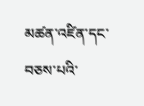མཚན་འཛིན་དང་བཅས་པའི་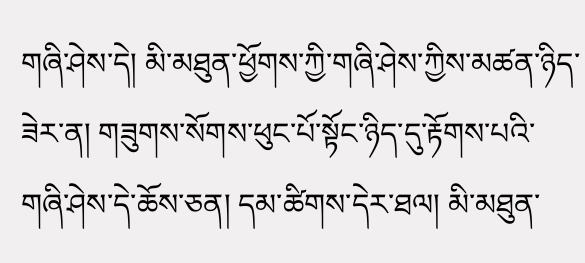གཞི་ཤེས་དེ། མི་མཐུན་ཕྱོགས་ཀྱི་གཞི་ཤེས་ཀྱིས་མཚན་ཉིད་ཟེར་ན། གཟུགས་སོགས་ཕུང་པོ་སྟོང་ཉིད་དུ་རྟོགས་པའི་གཞི་ཤེས་དེ་ཆོས་ཅན། དམ་ཚིགས་དེར་ཐལ། མི་མཐུན་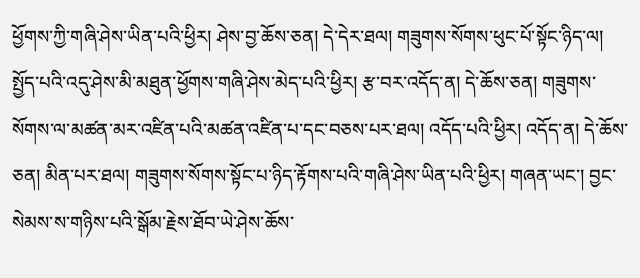ཕྱོགས་ཀྱི་གཞི་ཤེས་ཡིན་པའི་ཕྱིར། ཤེས་བྱ་ཆོས་ཅན། དེ་དེར་ཐལ། གཟུགས་སོགས་ཕུང་པོ་སྟོང་ཉིད་ལ། སྤྱོད་པའི་འདུ་ཤེས་མི་མཐུན་ཕྱོགས་གཞི་ཤེས་མེད་པའི་ཕྱིར། རྩ་བར་འདོད་ན། དེ་ཆོས་ཅན། གཟུགས་སོགས་ལ་མཚན་མར་འཛིན་པའི་མཚན་འཛིན་པ་དང་བཅས་པར་ཐལ། འདོད་པའི་ཕྱིར། འདོད་ན། དེ་ཆོས་ཅན། མིན་པར་ཐལ། གཟུགས་སོགས་སྟོང་པ་ཉིད་རྟོགས་པའི་གཞི་ཤེས་ཡིན་པའི་ཕྱིར། གཞན་ཡང་། བྱང་སེམས་ས་གཉིས་པའི་སྒོམ་རྗེས་ཐོབ་ཡེ་ཤེས་ཆོས་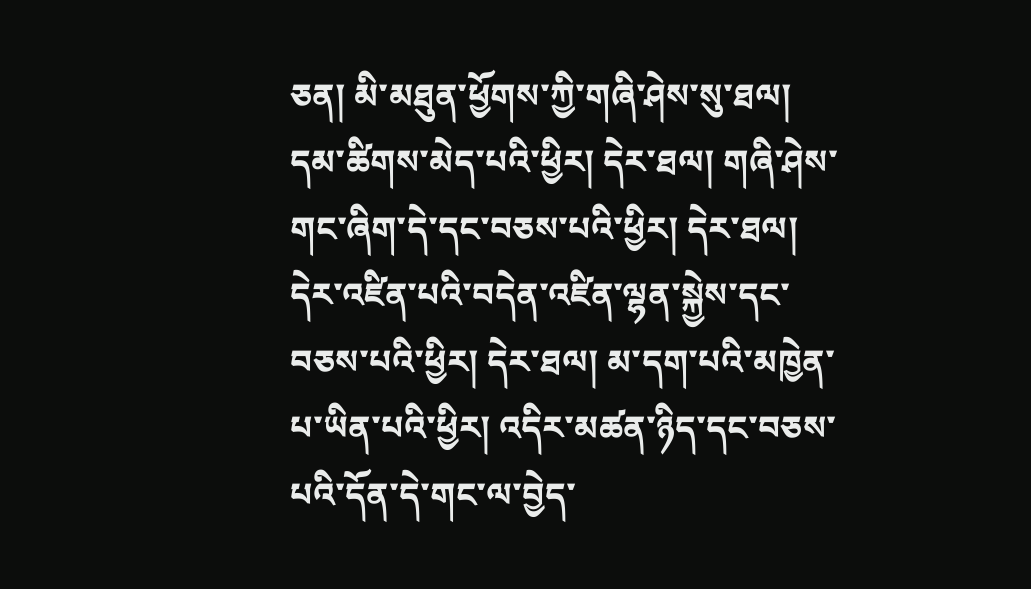ཅན། མི་མཐུན་ཕྱོགས་ཀྱི་གཞི་ཤེས་སུ་ཐལ། དམ་ཚིགས་མེད་པའི་ཕྱིར། དེར་ཐལ། གཞི་ཤེས་གང་ཞིག་དེ་དང་བཅས་པའི་ཕྱིར། དེར་ཐལ། དེར་འཛིན་པའི་བདེན་འཛིན་ལྷན་སྐྱེས་དང་བཅས་པའི་ཕྱིར། དེར་ཐལ། མ་དག་པའི་མཁྱེན་པ་ཡིན་པའི་ཕྱིར། འདིར་མཚན་ཉིད་དང་བཅས་པའི་དོན་དེ་གང་ལ་བྱེད་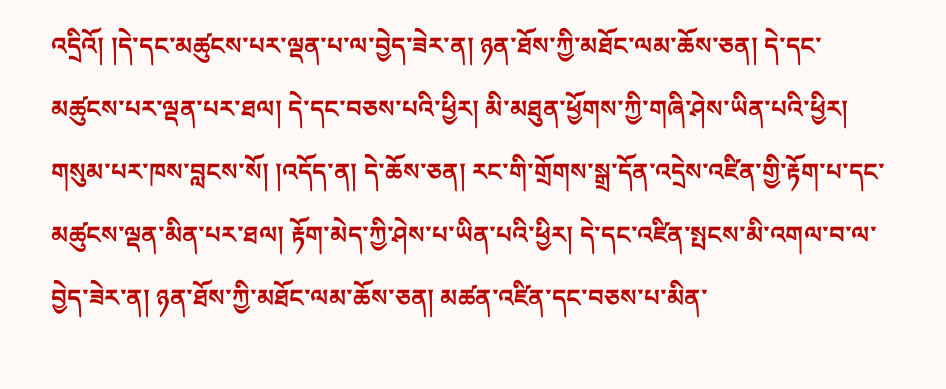འདྲིའོ། །དེ་དང་མཚུངས་པར་ལྡན་པ་ལ་བྱེད་ཟེར་ན། ཉན་ཐོས་ཀྱི་མཐོང་ལམ་ཆོས་ཅན། དེ་དང་མཚུངས་པར་ལྡན་པར་ཐལ། དེ་དང་བཅས་པའི་ཕྱིར། མི་མཐུན་ཕྱོགས་ཀྱི་གཞི་ཤེས་ཡིན་པའི་ཕྱིར། གསུམ་པར་ཁས་བླངས་སོ། །འདོད་ན། དེ་ཆོས་ཅན། རང་གི་གྲོགས་སྒྲ་དོན་འདྲེས་འཛིན་གྱི་རྟོག་པ་དང་མཚུངས་ལྡན་མིན་པར་ཐལ། རྟོག་མེད་ཀྱི་ཤེས་པ་ཡིན་པའི་ཕྱིར། དེ་དང་འཛིན་སྤངས་མི་འགལ་བ་ལ་བྱེད་ཟེར་ན། ཉན་ཐོས་ཀྱི་མཐོང་ལམ་ཆོས་ཅན། མཚན་འཛིན་དང་བཅས་པ་མིན་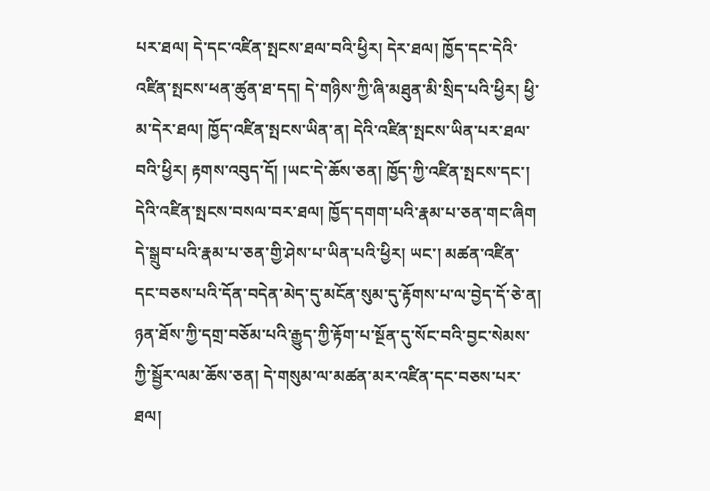པར་ཐལ། དེ་དང་འཛིན་སྤངས་ཐལ་བའི་ཕྱིར། དེར་ཐལ། ཁྱོད་དང་དེའི་འཛིན་སྤངས་ཕན་ཚུན་ཐ་དད། དེ་གཉིས་ཀྱི་ཞི་མཐུན་མི་སྲིད་པའི་ཕྱིར། ཕྱི་མ་དེར་ཐལ། ཁྱོད་འཛིན་སྤངས་ཡིན་ན། དེའི་འཛིན་སྤངས་ཡིན་པར་ཐལ་བའི་ཕྱིར། རྟགས་འབུད་དོ། །ཡང་དེ་ཆོས་ཅན། ཁྱོད་ཀྱི་འཛིན་སྤངས་དང་། དེའི་འཛིན་སྤངས་བསལ་བར་ཐལ། ཁྱོད་དགག་པའི་རྣམ་པ་ཅན་གང་ཞིག དེ་སྒྲུབ་པའི་རྣམ་པ་ཅན་གྱི་ཤེས་པ་ཡིན་པའི་ཕྱིར། ཡང་། མཚན་འཛིན་དང་བཅས་པའི་དོན་བདེན་མེད་དུ་མངོན་སུམ་དུ་རྟོགས་པ་ལ་བྱེད་དོ་ཅེ་ན། ཉན་ཐོས་ཀྱི་དགྲ་བཅོམ་པའི་རྒྱུད་ཀྱི་རྟོག་པ་སྔོན་དུ་སོང་བའི་བྱང་སེམས་ཀྱི་སྦྱོར་ལམ་ཆོས་ཅན། དེ་གསུམ་ལ་མཚན་མར་འཛིན་དང་བཅས་པར་ཐལ།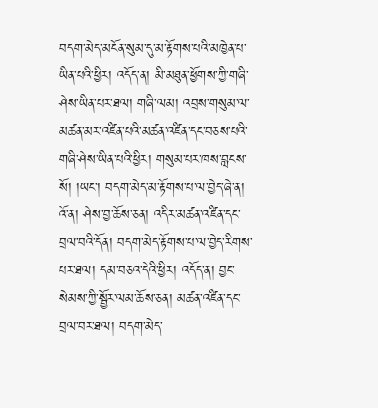བདག་མེད་མངོན་སུམ་དུ་མ་རྟོགས་པའི་མཁྱེན་པ་ཡིན་པའི་ཕྱིར། འདོད་ན། མི་མཐུན་ཕྱོགས་ཀྱི་གཞི་ཤེས་ཡིན་པར་ཐལ། གཞི་ལམ། འབྲས་གསུམ་ལ་མཚན་མར་འཛིན་པའི་མཚན་འཛིན་དང་བཅས་པའི་གཞི་ཤེས་ཡིན་པའི་ཕྱིར། གསུམ་པར་ཁས་བླངས་སོ། །ཡང་། བདག་མེད་མ་རྟོགས་པ་ལ་བྱེད་ཞེ་ན། འོ་ན། ཤེས་བྱ་ཆོས་ཅན། འདིར་མཚན་འཛིན་དང་བྲལ་བའི་དོན། བདག་མེད་རྟོགས་པ་ལ་བྱེད་རིགས་པར་ཐལ། དམ་བཅའ་དེའི་ཕྱིར། འདོད་ན། བྱང་སེམས་ཀྱི་སྦྱོར་ལམ་ཆོས་ཅན། མཚན་འཛིན་དང་བྲལ་བར་ཐལ། བདག་མེད་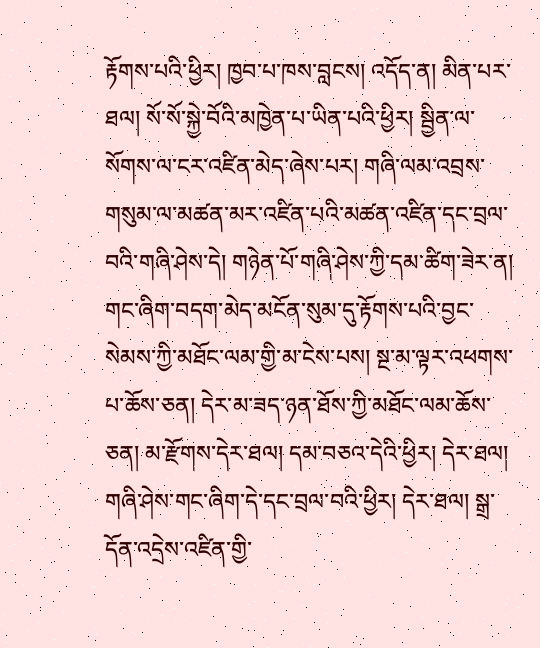རྟོགས་པའི་ཕྱིར། ཁྱབ་པ་ཁས་བླངས། འདོད་ན། མིན་པར་ཐལ། སོ་སོ་སྐྱེ་བོའི་མཁྱེན་པ་ཡིན་པའི་ཕྱིར། སྦྱིན་ལ་སོགས་ལ་ངར་འཛིན་མེད་ཞེས་པར། གཞི་ལམ་འབྲས་གསུམ་ལ་མཚན་མར་འཛིན་པའི་མཚན་འཛིན་དང་བྲལ་བའི་གཞི་ཤེས་དེ། གཉེན་པོ་གཞི་ཤེས་ཀྱི་དམ་ཚིག་ཟེར་ན། གང་ཞིག་བདག་མེད་མངོན་སུམ་དུ་རྟོགས་པའི་བྱང་སེམས་ཀྱི་མཐོང་ལམ་གྱི་མ་ངེས་པས། སྔ་མ་ལྟར་འཕགས་པ་ཆོས་ཅན། དེར་མ་ཟད་ཉན་ཐོས་ཀྱི་མཐོང་ལམ་ཆོས་ཅན། མ་རྫོགས་དེར་ཐལ། དམ་བཅའ་དེའི་ཕྱིར། དེར་ཐལ། གཞི་ཤེས་གང་ཞིག་དེ་དང་བྲལ་བའི་ཕྱིར། དེར་ཐལ། སྒྲ་དོན་འདྲེས་འཛིན་གྱི་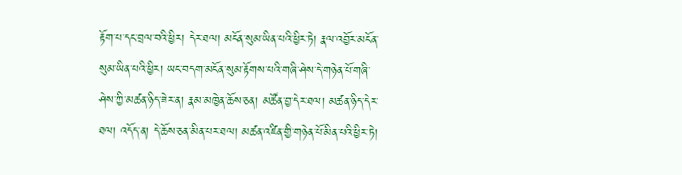རྟོག་པ་དང་བྲལ་བའི་ཕྱིར། དེར་ཐལ། མངོན་སུམ་ཡིན་པའི་ཕྱིར་ཏེ། རྣལ་འབྱོར་མངོན་སུམ་ཡིན་པའི་ཕྱིར། ཡང་བདག་མངོན་སུམ་རྟོགས་པའི་གཞི་ཤེས་དེ་གཉེན་པོ་གཞི་ཤེས་ཀྱི་མཚན་ཉིད་ཟེར་ན། རྣམ་མཁྱེན་ཆོས་ཅན། མཚོན་བྱ་དེར་ཐལ། མཚན་ཉིད་དེར་ཐལ། འདོད་ན། དེ་ཆོས་ཅན་མིན་པར་ཐལ། མཚན་འཛིན་གྱི་གཉེན་པོ་མིན་པའི་ཕྱིར་ཏེ།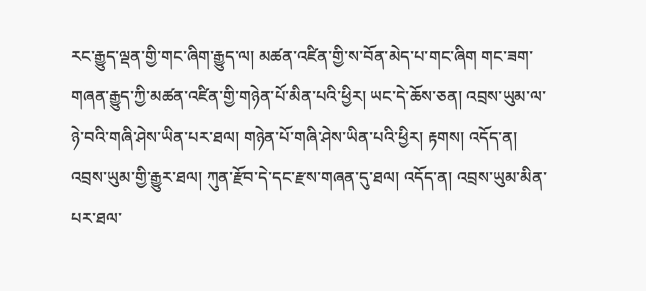རང་རྒྱུད་ལྡན་གྱི་གང་ཞིག་རྒྱུད་ལ། མཚན་འཛིན་གྱི་ས་བོན་མེད་པ་གང་ཞིག གང་ཟག་གཞན་རྒྱུད་ཀྱི་མཚན་འཛིན་གྱི་གཉེན་པོ་མིན་པའི་ཕྱིར། ཡང་དེ་ཆོས་ཅན། འབྲས་ཡུམ་ལ་ཉེ་བའི་གཞི་ཤེས་ཡིན་པར་ཐལ། གཉེན་པོ་གཞི་ཤེས་ཡིན་པའི་ཕྱིར། རྟགས། འདོད་ན། འབྲས་ཡུམ་གྱི་རྒྱུར་ཐལ། ཀུན་རྫོབ་དེ་དང་རྫས་གཞན་དུ་ཐལ། འདོད་ན། འབྲས་ཡུམ་མིན་པར་ཐལ་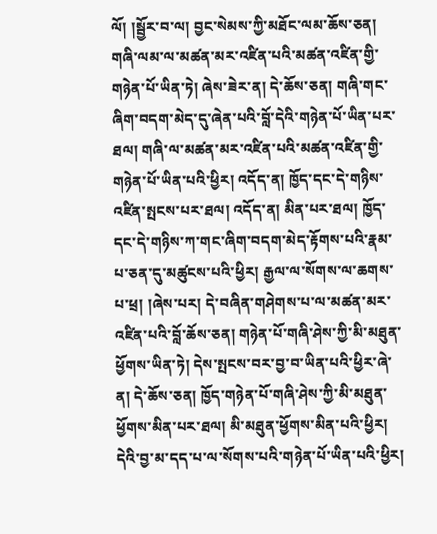ལོ། །སྦྱོར་བ་ལ། བྱང་སེམས་ཀྱི་མཐོང་ལམ་ཆོས་ཅན། གཞི་ལམ་ལ་མཚན་མར་འཛིན་པའི་མཚན་འཛིན་གྱི་གཉེན་པོ་ཡིན་ཏེ། ཞེས་ཟེར་ན། དེ་ཆོས་ཅན། གཞི་གང་ཞིག་བདག་མེད་དུ་ཞེན་པའི་བློ་དེའི་གཉེན་པོ་ཡིན་པར་ཐལ། གཞི་ལ་མཚན་མར་འཛིན་པའི་མཚན་འཛིན་གྱི་གཉེན་པོ་ཡིན་པའི་ཕྱིར། འདོད་ན། ཁྱོད་དང་དེ་གཉིས་འཛིན་སྤངས་པར་ཐལ། འདོད་ན། མིན་པར་ཐལ། ཁྱོད་དང་དེ་གཉིས་ཀ་གང་ཞིག་བདག་མེད་རྟོགས་པའི་རྣམ་པ་ཅན་དུ་མཚུངས་པའི་ཕྱིར། རྒྱལ་ལ་སོགས་ལ་ཆགས་པ་ཕྲ། །ཞེས་པར། དེ་བཞིན་གཤེགས་པ་ལ་མཚན་མར་འཛིན་པའི་བློ་ཆོས་ཅན། གཉེན་པོ་གཞི་ཤེས་ཀྱི་མི་མཐུན་ཕྱོགས་ཡིན་ཏེ། དེས་སྤངས་བར་བྱ་བ་ཡིན་པའི་ཕྱིར་ཞེ་ན། དེ་ཆོས་ཅན། ཁྱོད་གཉེན་པོ་གཞི་ཤེས་ཀྱི་མི་མཐུན་ཕྱོགས་མིན་པར་ཐལ། མི་མཐུན་ཕྱོགས་མིན་པའི་ཕྱིར། དེའི་བྱ་མ་དད་པ་ལ་སོགས་པའི་གཉེན་པོ་ཡིན་པའི་ཕྱིར།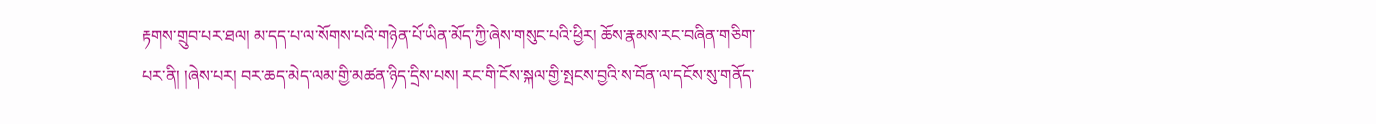རྟགས་གྲུབ་པར་ཐལ། མ་དད་པ་ལ་སོགས་པའི་གཉེན་པོ་ཡིན་མོད་ཀྱི་ཞེས་གསུང་པའི་ཕྱིར། ཆོས་རྣམས་རང་བཞིན་གཅིག་པར་ནི། །ཞེས་པར། བར་ཆད་མེད་ལམ་གྱི་མཚན་ཉིད་དྲིས་པས། རང་གི་ངོས་སྐལ་གྱི་སྤངས་བྱའི་ས་བོན་ལ་དངོས་སུ་གནོད་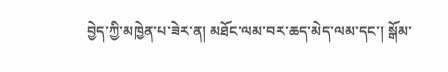བྱེད་ཀྱི་མཁྱེན་པ་ཟེར་ན། མཐོང་ལམ་བར་ཆད་མེད་ལམ་དང་། སྒོམ་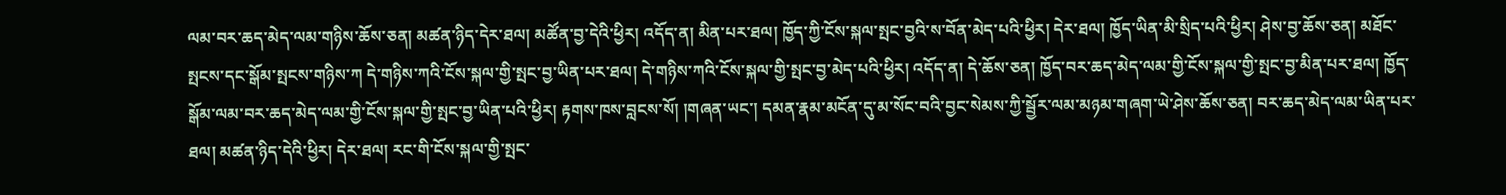ལམ་བར་ཆད་མེད་ལམ་གཉིས་ཆོས་ཅན། མཚན་ཉིད་དེར་ཐལ། མཚོན་བྱ་དེའི་ཕྱིར། འདོད་ན། མིན་པར་ཐལ། ཁྱོད་ཀྱི་ངོས་སྐལ་སྤང་བྱའི་ས་བོན་མེད་པའི་ཕྱིར། དེར་ཐལ། ཁྱོད་ཡིན་མི་སྲིད་པའི་ཕྱིར། ཤེས་བྱ་ཆོས་ཅན། མཐོང་སྤངས་དང་སྒོམ་སྤངས་གཉིས་ཀ དེ་གཉིས་ཀའི་ངོས་སྐལ་གྱི་སྤང་བྱ་ཡིན་པར་ཐལ། དེ་གཉིས་ཀའི་ངོས་སྐལ་གྱི་སྤང་བྱ་མེད་པའི་ཕྱིར། འདོད་ན། དེ་ཆོས་ཅན། ཁྱོད་བར་ཆད་མེད་ལམ་གྱི་ངོས་སྐལ་གྱི་སྤང་བྱ་མིན་པར་ཐལ། ཁྱོད་སྒོམ་ལམ་བར་ཆད་མེད་ལམ་གྱི་ངོས་སྐལ་གྱི་སྤང་བྱ་ཡིན་པའི་ཕྱིར། རྟགས་ཁས་བླངས་སོ། །གཞན་ཡང་། དམན་རྣམ་མངོན་དུ་མ་སོང་བའི་བྱང་སེམས་ཀྱི་སྦྱོར་ལམ་མཉམ་གཞག་ཡེ་ཤེས་ཆོས་ཅན། བར་ཆད་མེད་ལམ་ཡིན་པར་ཐལ། མཚན་ཉིད་དེའི་ཕྱིར། དེར་ཐལ། རང་གི་ངོས་སྐལ་གྱི་སྤང་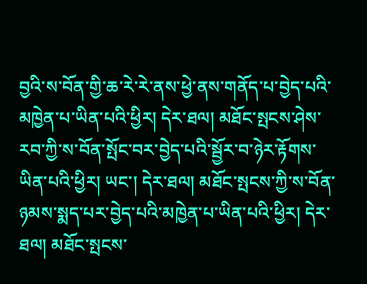བྱའི་ས་བོན་གྱི་ཆ་རེ་རེ་ནས་ཕྱེ་ནས་གནོད་པ་བྱེད་པའི་མཁྱེན་པ་ཡིན་པའི་ཕྱིར། དེར་ཐལ། མཐོང་སྤངས་ཤེས་རབ་ཀྱི་ས་བོན་སྤོང་བར་བྱེད་པའི་སྦྱོར་བ་ཉེར་རྟོགས་ཡིན་པའི་ཕྱིར། ཡང་། དེར་ཐལ། མཐོང་སྤངས་ཀྱི་ས་བོན་ཉམས་སྨད་པར་བྱེད་པའི་མཁྱེན་པ་ཡིན་པའི་ཕྱིར། དེར་ཐལ། མཐོང་སྤངས་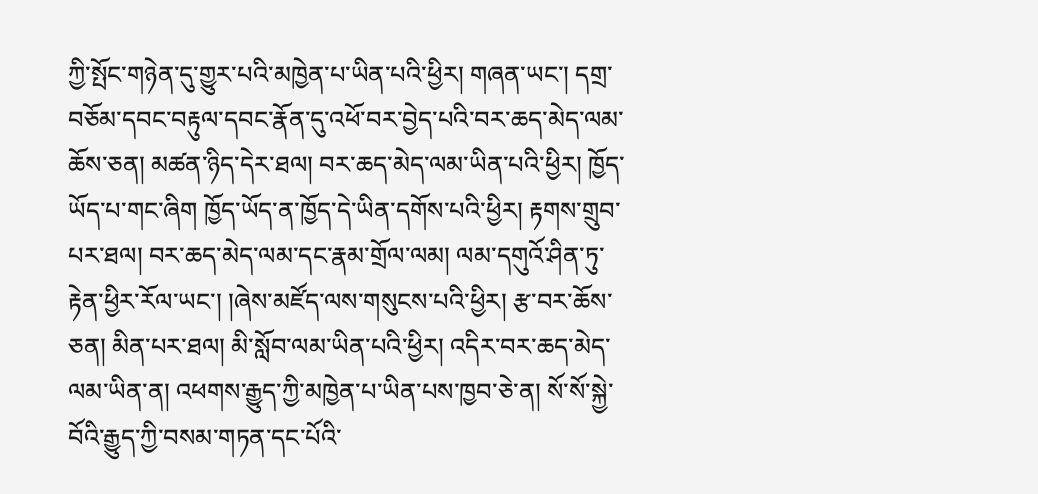ཀྱི་སྤོང་གཉེན་དུ་གྱུར་པའི་མཁྱེན་པ་ཡིན་པའི་ཕྱིར། གཞན་ཡང་། དགྲ་བཅོམ་དབང་བརྟུལ་དབང་རྣོན་དུ་འཕོ་བར་བྱེད་པའི་བར་ཆད་མེད་ལམ་ཆོས་ཅན། མཚན་ཉིད་དེར་ཐལ། བར་ཆད་མེད་ལམ་ཡིན་པའི་ཕྱིར། ཁྱོད་ཡོད་པ་གང་ཞིག ཁྱོད་ཡོད་ན་ཁྱོད་དེ་ཡིན་དགོས་པའི་ཕྱིར། རྟགས་གྲུབ་པར་ཐལ། བར་ཆད་མེད་ལམ་དང་རྣམ་གྲོལ་ལམ། ལམ་དགུའོ་ཤིན་ཏུ་རྟེན་ཕྱིར་རོལ་ཡང་། །ཞེས་མཛོད་ལས་གསུངས་པའི་ཕྱིར། རྩ་བར་ཆོས་ཅན། མིན་པར་ཐལ། མི་སློབ་ལམ་ཡིན་པའི་ཕྱིར། འདིར་བར་ཆད་མེད་ལམ་ཡིན་ན། འཕགས་རྒྱུད་ཀྱི་མཁྱེན་པ་ཡིན་པས་ཁྱབ་ཅེ་ན། སོ་སོ་སྐྱེ་བོའི་རྒྱུད་ཀྱི་བསམ་གཏན་དང་པོའི་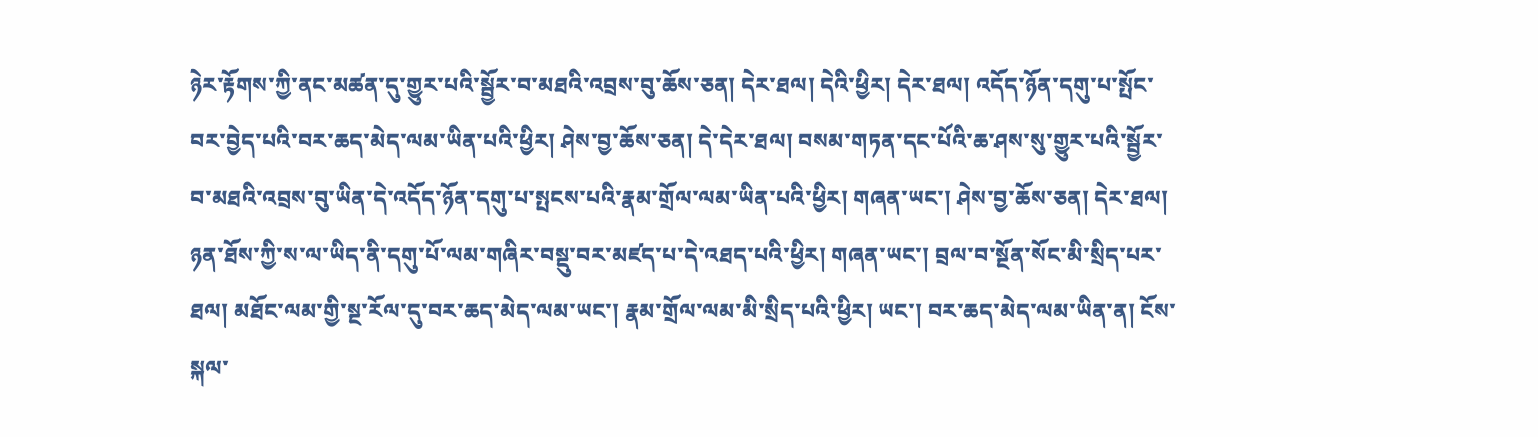ཉེར་རྟོགས་ཀྱི་ནང་མཚན་དུ་གྱུར་པའི་སྦྱོར་བ་མཐའི་འབྲས་བུ་ཆོས་ཅན། དེར་ཐལ། དེའི་ཕྱིར། དེར་ཐལ། འདོད་ཉོན་དགུ་པ་སྤོང་བར་བྱེད་པའི་བར་ཆད་མེད་ལམ་ཡིན་པའི་ཕྱིར། ཤེས་བྱ་ཆོས་ཅན། དེ་དེར་ཐལ། བསམ་གཏན་དང་པོའི་ཆ་ཤས་སུ་གྱུར་པའི་སྦྱོར་བ་མཐའི་འབྲས་བུ་ཡིན་དེ་འདོད་ཉོན་དགུ་པ་སྤངས་པའི་རྣམ་གྲོལ་ལམ་ཡིན་པའི་ཕྱིར། གཞན་ཡང་། ཤེས་བྱ་ཆོས་ཅན། དེར་ཐལ། ཉན་ཐོས་ཀྱི་ས་ལ་ཡིད་ནི་དགུ་པོ་ལམ་གཞིར་བསྡུ་བར་མཛད་པ་དེ་འཐད་པའི་ཕྱིར། གཞན་ཡང་། བྲལ་བ་སྔོན་སོང་མི་སྲིད་པར་ཐལ། མཐོང་ལམ་གྱི་སྔ་རོལ་དུ་བར་ཆད་མེད་ལམ་ཡང་། རྣམ་གྲོལ་ལམ་མི་སྲིད་པའི་ཕྱིར། ཡང་། བར་ཆད་མེད་ལམ་ཡིན་ན། ངོས་སྐལ་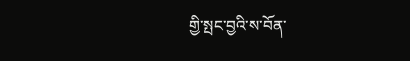གྱི་སྤང་བྱའི་ས་བོན་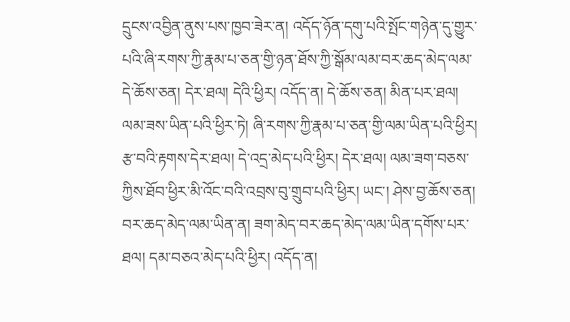དྲུངས་འབྱིན་ནུས་པས་ཁྱབ་ཟེར་ན། འདོད་ཉོན་དགུ་པའི་སྤོང་གཉེན་དུ་གྱུར་པའི་ཞི་རགས་ཀྱི་རྣམ་པ་ཅན་གྱི་ཉན་ཐོས་ཀྱི་སྒོམ་ལམ་བར་ཆད་མེད་ལམ་དེ་ཆོས་ཅན། དེར་ཐལ། དེའི་ཕྱིར། འདོད་ན། དེ་ཆོས་ཅན། མིན་པར་ཐལ། ལམ་ཟས་ཡིན་པའི་ཕྱིར་ཏེ། ཞི་རགས་ཀྱི་རྣམ་པ་ཅན་གྱི་ལམ་ཡིན་པའི་ཕྱིར། རྩ་བའི་རྟགས་དེར་ཐལ། དེ་འདྲ་མེད་པའི་ཕྱིར། དེར་ཐལ། ལམ་ཟག་བཅས་ཀྱིས་ཐོབ་ཕྱིར་མི་འོང་བའི་འབྲས་བུ་གྲུབ་པའི་ཕྱིར། ཡང་། ཤེས་བྱ་ཆོས་ཅན། བར་ཆད་མེད་ལམ་ཡིན་ན། ཟག་མེད་བར་ཆད་མེད་ལམ་ཡིན་དགོས་པར་ཐལ། དམ་བཅའ་མེད་པའི་ཕྱིར། འདོད་ན།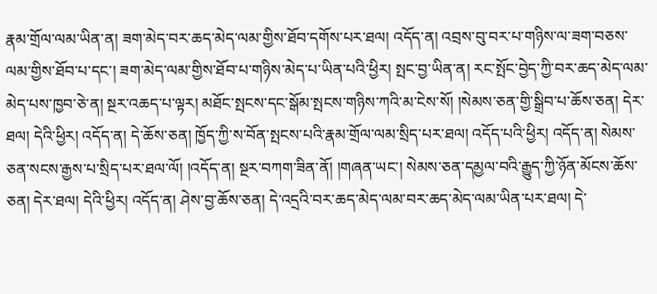རྣམ་གྲོལ་ལམ་ཡིན་ན། ཟག་མེད་བར་ཆད་མེད་ལམ་གྱིས་ཐོབ་དགོས་པར་ཐལ། འདོད་ན། འབྲས་བུ་བར་པ་གཉིས་ལ་ཟག་བཅས་ལམ་གྱིས་ཐོབ་པ་དང་། ཟག་མེད་ལམ་གྱིས་ཐོབ་པ་གཉིས་མེད་པ་ཡིན་པའི་ཕྱིར། སྤང་བྱ་ཡིན་ན། རང་སྤོང་བྱེད་ཀྱི་བར་ཆད་མེད་ལམ་མེད་པས་ཁྱབ་ཅེ་ན། སྔར་འཆད་པ་ལྟར། མཐོང་སྤངས་དང་སྒོམ་སྤངས་གཉིས་ཀའི་མ་ངེས་སོ། །སེམས་ཅན་གྱི་སྒྲིབ་པ་ཆོས་ཅན། དེར་ཐལ། དེའི་ཕྱིར། འདོད་ན། དེ་ཆོས་ཅན། ཁྱོད་ཀྱི་ས་བོན་སྤངས་པའི་རྣམ་གྲོལ་ལམ་སྲིད་པར་ཐལ། འདོད་པའི་ཕྱིར། འདོད་ན། སེམས་ཅན་སངས་རྒྱས་པ་སྲིད་པར་ཐལ་ལོ། །འདོད་ན། སྔར་བཀག་ཟིན་ནོ། །གཞན་ཡང་། སེམས་ཅན་དམྱལ་བའི་རྒྱུད་ཀྱི་ཉོན་མོངས་ཆོས་ཅན། དེར་ཐལ། དེའི་ཕྱིར། འདོད་ན། ཤེས་བྱ་ཆོས་ཅན། དེ་འདྲའི་བར་ཆད་མེད་ལམ་བར་ཆད་མེད་ལམ་ཡིན་པར་ཐལ། དེ་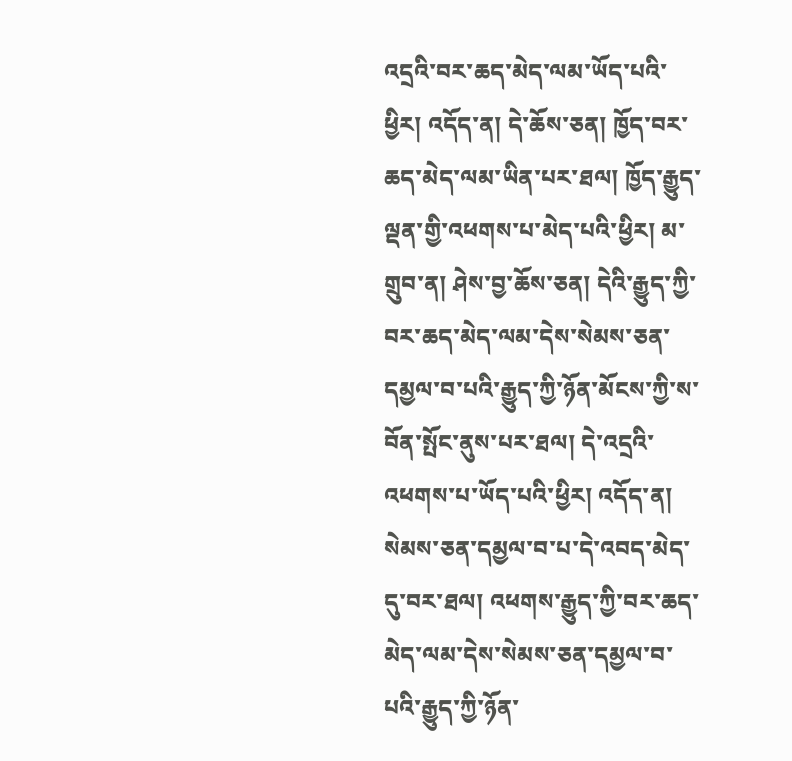འདྲའི་བར་ཆད་མེད་ལམ་ཡོད་པའི་ཕྱིར། འདོད་ན། དེ་ཆོས་ཅན། ཁྱོད་བར་ཆད་མེད་ལམ་ཡིན་པར་ཐལ། ཁྱོད་རྒྱུད་ལྡན་གྱི་འཕགས་པ་མེད་པའི་ཕྱིར། མ་གྲུབ་ན། ཤེས་བྱ་ཆོས་ཅན། དེའི་རྒྱུད་ཀྱི་བར་ཆད་མེད་ལམ་དེས་སེམས་ཅན་དམྱལ་བ་པའི་རྒྱུད་ཀྱི་ཉོན་མོངས་ཀྱི་ས་བོན་སྤོང་ནུས་པར་ཐལ། དེ་འདྲའི་འཕགས་པ་ཡོད་པའི་ཕྱིར། འདོད་ན། སེམས་ཅན་དམྱལ་བ་པ་དེ་འབད་མེད་དུ་བར་ཐལ། འཕགས་རྒྱུད་ཀྱི་བར་ཆད་མེད་ལམ་དེས་སེམས་ཅན་དམྱལ་བ་པའི་རྒྱུད་ཀྱི་ཉོན་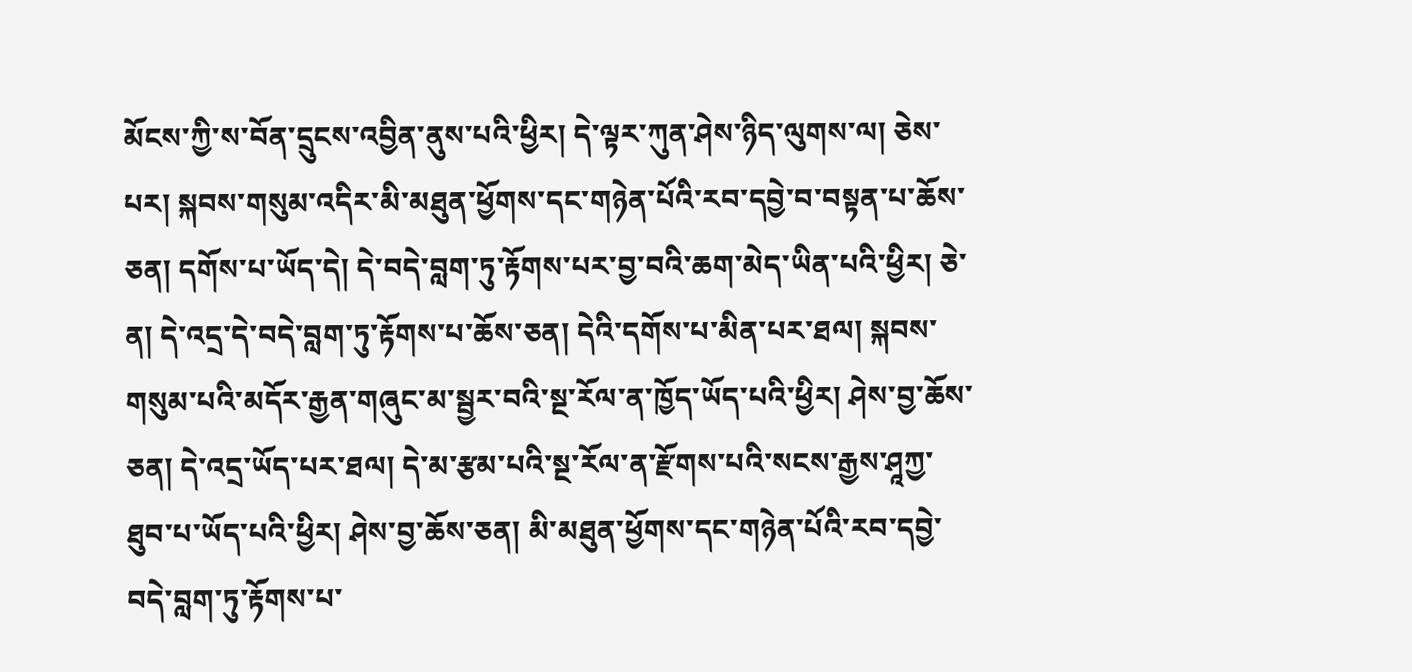མོངས་ཀྱི་ས་བོན་དྲུངས་འབྱིན་ནུས་པའི་ཕྱིར། དེ་ལྟར་ཀུན་ཤེས་ཉིད་ལུགས་ལ། ཅེས་པར། སྐབས་གསུམ་འདིར་མི་མཐུན་ཕྱོགས་དང་གཉེན་པོའི་རབ་དབྱེ་བ་བསྟན་པ་ཆོས་ཅན། དགོས་པ་ཡོད་དེ། དེ་བདེ་བླག་ཏུ་རྟོགས་པར་བྱ་བའི་ཆག་མེད་ཡིན་པའི་ཕྱིར། ཅེ་ན། དེ་འདྲ་དེ་བདེ་བླག་ཏུ་རྟོགས་པ་ཆོས་ཅན། དེའི་དགོས་པ་མིན་པར་ཐལ། སྐབས་གསུམ་པའི་མདོར་རྒྱན་གཞུང་མ་སྦྱར་བའི་སྔ་རོལ་ན་ཁྱོད་ཡོད་པའི་ཕྱིར། ཤེས་བྱ་ཆོས་ཅན། དེ་འདྲ་ཡོད་པར་ཐལ། དེ་མ་རྩམ་པའི་སྔ་རོལ་ན་རྫོགས་པའི་སངས་རྒྱས་ཤཱཀྱ་ཐུབ་པ་ཡོད་པའི་ཕྱིར། ཤེས་བྱ་ཆོས་ཅན། མི་མཐུན་ཕྱོགས་དང་གཉེན་པོའི་རབ་དབྱེ་བདེ་བླག་ཏུ་རྟོགས་པ་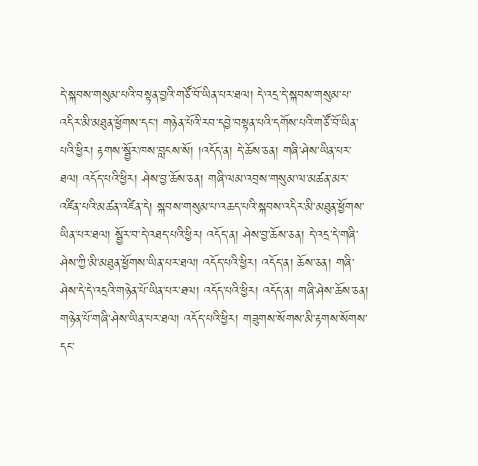དེ་སྐབས་གསུམ་པའི་བསྟན་བྱའི་གཙོ་བོ་ཡིན་པར་ཐལ། དེ་འདྲ་དེ་སྐབས་གསུམ་པ་འདིར་མི་མཐུན་ཕྱོགས་དང་། གཉེན་པོའི་རབ་དབྱེ་བསྟན་པའི་དགོས་པའི་གཙོ་བོ་ཡིན་པའི་ཕྱིར། རྟགས་སྦྱོར་ཁས་བླངས་སོ། །འདོད་ན། དེ་ཆོས་ཅན། གཞི་ཤེས་ཡིན་པར་ཐལ། འདོད་པའི་ཕྱིར། ཤེས་བྱ་ཆོས་ཅན། གཞི་ལམ་འབྲས་གསུམ་ལ་མཚན་མར་འཛིན་པའི་མཚན་འཛིན་དེ། སྐབས་གསུམ་པ་འཆད་པའི་སྐབས་འདིར་མི་མཐུན་ཕྱོགས་ཡིན་པར་ཐལ། སྦྱོར་བ་དེ་འཐད་པའི་ཕྱིར། འདོད་ན། ཤེས་བྱ་ཆོས་ཅན། དེ་འདྲ་དེ་གཞི་ཤེས་ཀྱི་མི་མཐུན་ཕྱོགས་ཡིན་པར་ཐལ། འདོད་པའི་ཕྱིར། འདོད་ན། ཆོས་ཅན། གཞི་ཤེས་དེ་དེ་འདྲའི་གཉེན་པོ་ཡིན་པར་ཐལ། འདོད་པའི་ཕྱིར། འདོད་ན། གཞི་ཤེས་ཆོས་ཅན། གཉེན་པོ་གཞི་ཤེས་ཡིན་པར་ཐལ། འདོད་པའི་ཕྱིར། གཟུགས་སོགས་མི་རྟགས་སོགས་དང་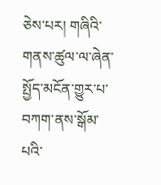ཅེས་པར། གཞིའི་གནས་ཚུལ་ལ་ཞེན་སྤྱོད་མངོན་གྱུར་པ་བཀག་ནས་སྒོམ་པའི་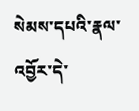སེམས་དཔའི་རྣལ་འབྱོར་དེ་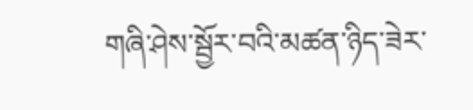གཞི་ཤེས་སྦྱོར་བའི་མཚན་ཉིད་ཟེར་